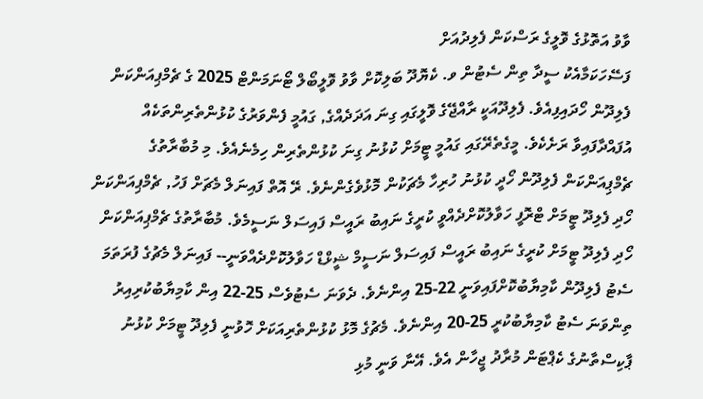ވާވު އަތޮޅުގެ ވޮލީގެ ރަސްކަން ފެލިދުއަށް
ފަސޭހަކަމާއެކު ސީދާ ތިން ސެޓުން ވ. ކެޔޮދޫ ބަލިކޮށް ވާވު ވޮލީބޯލް ޓޯނަމަންޓް 2025 ގެ ޗެމްޕިއަންކަން ފެލިދޫން ހޯދައިފިއެވެ. ފެލިދޫއަކީ ރާއްޖޭގެ ވޮލީގައި ގިނަ އަދަދެއްގެ, ގައުމީ ފެންވަރުގެ ކުޅުންތެރިންތަކެއް އުފައްދާފައިވާ ރަށެކެވެ. މީގެތެރޭގައި ގައުމީ ޓީމަށް ކުޅުނު ގިނަ ކުޅުންތެރިން ހިމެނެއެވެ. މި މުބާރާތުގެ ޗެމްޕިއަންކަން ފެލިދޫން ހޯދީ ކުޅުނު ހުރިހާ މެޗަކުން މޮޅުވެގެންނެވެ. ރޭ އޮތް ފައިނަލް މެޗަށް ފަހު, ޗެމްޕިއަންކަން ހޯދި ފެލިދޫ ޓީމަށް ޓްރޮފީ ހަވާލުކޮށްދެއްވީ ކުރީގެ ނައިބު ރައީސް ފައިސަލް ނަސީމެވެ. މުބާރާތުގެ ޗެމްޕިއަންކަން ހޯދި ފެލިދޫ ޓީމަށް ކުރީގެ ނައިބު ރައީސް ފައިސަލް ނަސީމް ޝީޅްޑް ހަވާލުކޮށްދެއްވަނީ-- ފައިނަލް މެޗުގެ ފުރަތަމަ ސެޓު ފެލިދޫން ކާމިޔާބުކޮށްފައިވަނީ 22-25 އިންނެވެ. ދެވަނަ ސެޓުވެސް 25-22 އިން ކާމިޔާބުކުރިއިރު ތިންވަނަ ސެޓު ކާމިޔާބުކުރީ 25-20 އިންނެވެ. މެޗުގެ މޮޅު ކުޅުންތެރިއަކަށް ހޮވުނީ ފެލިދޫ ޓީމަށް ކުޅުނު ޕާކިސްތާނުގެ ކެޕްޓަން މުރާދު ޖީހާން އެވެ. އޭނާ ވަނީ މުޅި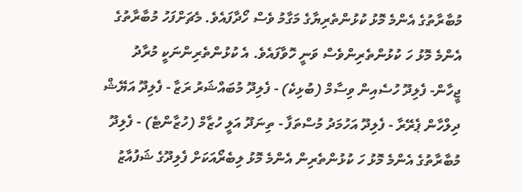މުބާރާތުގެ އެންމެ މޮޅު ކުޅުންތެރިޔާގެ މަގާމު ވެސް ހޯދާފައެވެ. މެޗަށްފަހު މުބާރާތުގެ އެންމެ މޮޅު ހަ ކުޅުންތެރިންވެސް ވަނީ ހޮވާފައެވެ. އެ ކުޅުންތެރިންނަކީ މުރާދު ޖީހާން- ފެލިދޫ ހުސެއިން ވިސާމް (ބުޅިކެ) - ފެލިދޫ މުބައްޝަރު ރަޒާ - ފެލިދޫ އަޔޭޝް ދިލްހާން ޕެރޭރާ - ފެލިދޫ އަހުމަދު މުސްތަފާ - ތިނަދޫ އަލީ ހުޒާމް (ހުޒާންޓެ) - ފެލިދޫ މުބާރާތުގެ އެންމެ މޮޅު ހަ ކުޅުންތެރިން އެންމެ މޮޅު ލިބެރޯއަކަށް ފެލިދޫގެ ޝަފުއާޒު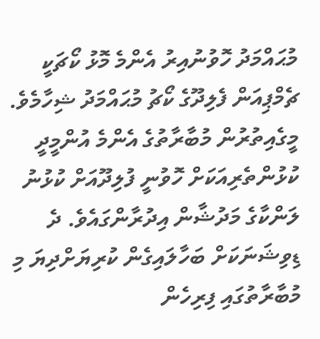މުޙައްމަދު ހޮވުނުއިރު އެންމެ މޮޅު ކޯޗަކީ ޗެމްޕިއަން ފެލިދޫގެ ކޯޗު މުޙައްމަދު ޝިހާމެވެ. މީގެއިތުރުން މުބާރާތުގެ އެންމެ އުންމީދީ ކުޅުންތެރިއަކަށް ހޮވުނީ ފުލިދޫއަށް ކުޅުނު ލަންކާގެ މަދުޝާން އިދުރާންގައެވެ. ދެ ޑިވިޝަނަކަށް ބަހާލައިގެން ކުރިޔަށްދިޔަ މި މުބާރާތުގައި ފިރިހެން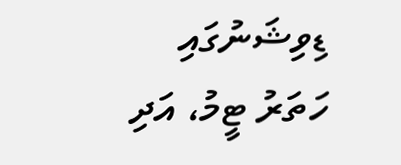ޑިވިޝަނުގައި ހަތަރު ޓީމު، އަދި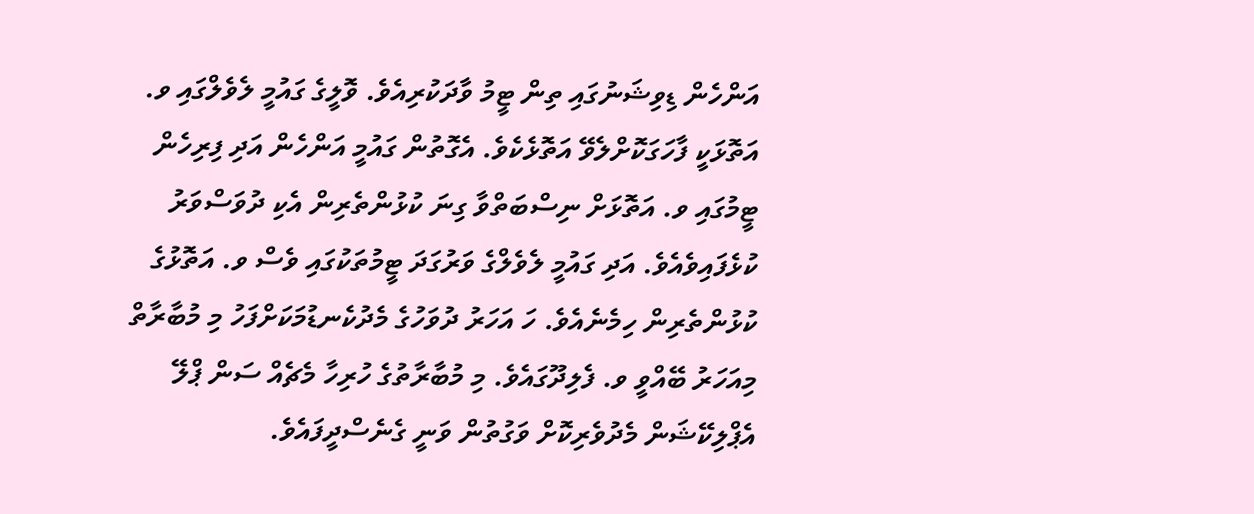އަންހެން ޑިވިޝަނުގައި ތިން ޓީމު ވާދަކުރިއެވެ. ވޮލީގެ ގައުމީ ލެވެލްގައި ވ. އަތޮޅަކީ ފާހަގަކޮށްލެވޭ އަތޮޅެކެވެ. އެގޮތުން ގައުމީ އަންހެން އަދި ފިރިހެން ޓީމުގައި ވ. އަތޮޅަށް ނިސްބަތްވާ ގިނަ ކުޅުންތެރިން އެކި ދުވަސްވަރު ކުޅެފައިވެއެވެ. އަދި ގައުމީ ލެވެލްގެ ވަރުގަދަ ޓީމުތަކުގައި ވެސް ވ. އަތޮޅުގެ ކުޅުންތެރިން ހިމެނެއެވެ. ހަ އަހަރު ދުވަހުގެ މެދުކެނޑުމަކަށްފަހު މި މުބާރާތް މިއަހަރު ބޭއްވީ ވ. ފެލިދޫގައެވެ. މި މުބާރާތުގެ ހުރިހާ މެޗެއް ސަން ޕްލޭ އެޕްލިކޭޝަން މެދުވެރިކޮށް ވަގުތުން ވަނީ ގެނެސްދީފައެވެ.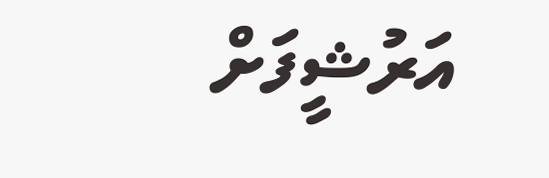އަރުޝީފަށް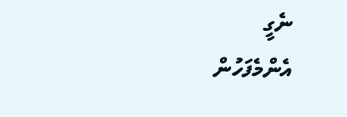ނެގީ
އެންމެފަހުން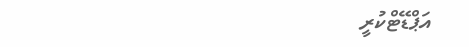އަޕްޑޭޓްކުރީ